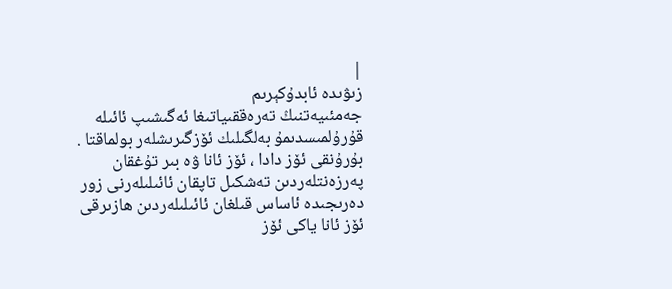|
زىۋىدە ئابدۇكېرىم
جەمئىيەتنىڭ تەرەققىياتىغا ئەگىشىپ ئائىلە قۇرۇلمىسدىمۇ بەلگىلىك ئۆزگىرىشلەر بولماقتا . بۇرۇنقى ئۆز دادا ، ئۆز ئانا ۋە بىر تۇغقان پەرزەنتلەردىن تەشكىل تاپقان ئائىلىلەرنى زور دەرىجىدە ئاساس قىلغان ئائىلىلەردىن ھازىرقى ئۆز ئانا ياكى ئۆز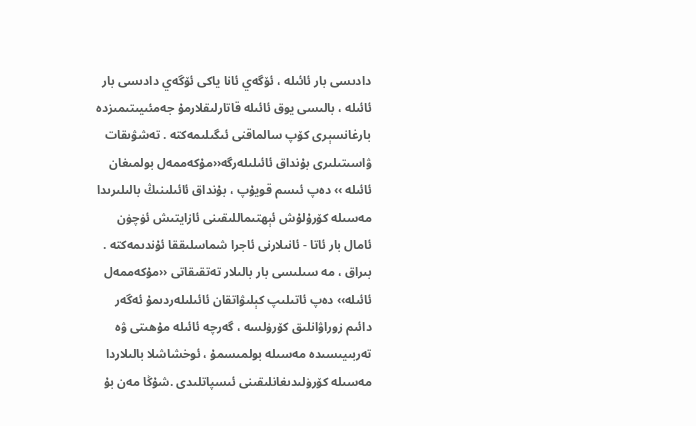دادىسى بار ئائىلە ، ئۆگەي ئانا ياكى ئۆگەي دادىسى بار ئائىلە ، بالىسى يوق ئائىلە قاتارلىقلارمۇ جەمئىيىتىمىزدە بارغانسېرى كۆپ سالماقنى ئىگىلىمەكتە . تەشۋىقات ۋاسىتىلىرى بۇنداق ئائىلىلەرگە‹‹مۇكەممەل بولمىغان ئائىلە ›› دەپ ئىسم قويۇپ ، بۇنداق ئائىلىنىڭ بالىلىرىدا مەسىلە كۆرۇلۇش ئېھتىماللىقىنى ئازايتىش ئۈچۈن ئامال بار ئاتا - ئانىلارنى ئاجرا شماسلىققا ئۇندىمەكتە .
بىراق ، مە سىلىسى بار بالىلار تەتقىقاتى ‹‹مۇكەممەل ئائىلە›› دەپ ئاتىلىپ كېلىۋاتقان ئائىلىلەردىمۇ ئەگەر دائىم زوراۋانلىق كۆرۈلسە ، گەرچە ئائىلە مۇھىتى ۋە تەربىيىسىدە مەسىلە بولمىسمۇ ، ئوخشاشلا بالىلاردا مەسىلە كۆرۈلىدىغانلىقىنى ئىسپاتلىدى .شۇڭا مەن بۇ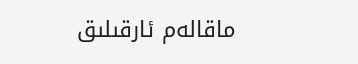ماقالەم ئارقىلىق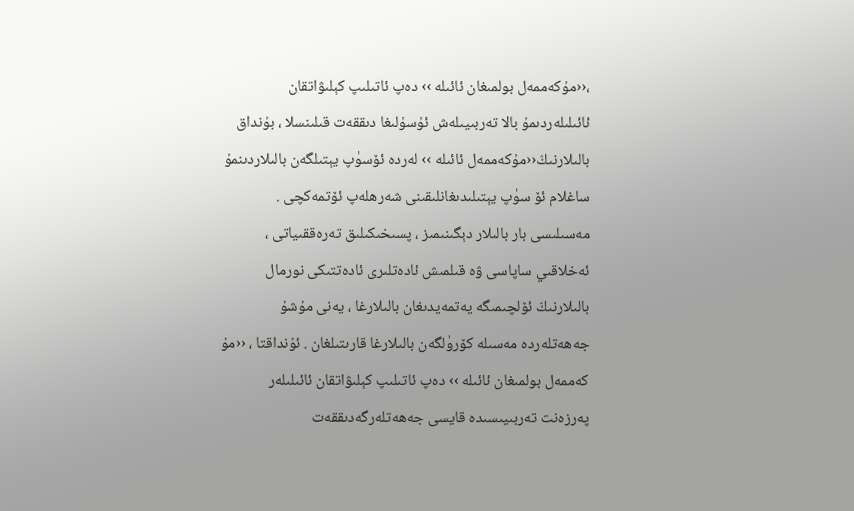،‹‹مۇكەممەل بولمىغان ئائىلە ›› دەپ ئاتىلىپ كېلىۋاتقان ئائىلىلەردىمۇ بالا تەربىيىلەش ئۇسۇلىغا دىققەت قىلىنسلا ، بۇنداق بالىلارنىڭ‹‹مۇكەممەل ئائىلە ›› لەردە ئۆسۈپ يېتىلگەن بالىلاردىنمۇ ساغلام ئۆ سۈپ يېتىلىدىغانلىقىنى شەرھلەپ ئۆتمەكچى .
مەسىلىسى بار بالىلار دېگىنىمىز ، پسىخىكىلىق تەرەققىياتى ، ئەخلاقىي ساپاسى ۋە قىلمىش ئادەتلىرى ئادەتتىكى نورمال بالىلارنىڭ ئۆلچىمىگە يەتمەيدىغان بالىلارغا ، يەنى مۇشۇ جەھەتلەردە مەسىلە كۆرۈلگەن بالىلارغا قارىتىلغان . ئۇنداقتا ، ‹‹مۇ كەممەل بولمىغان ئائىلە ›› دەپ ئاتىلىپ كېلىۋاتقان ئائىلىلەر پەرزەنت تەربىيىسىدە قايسى جەھەتلەرگەدىققەت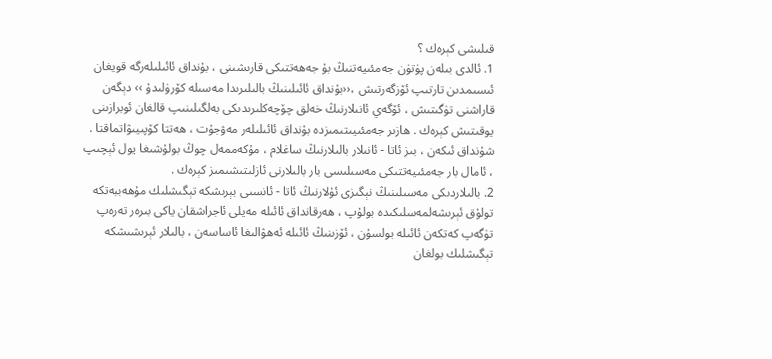قىلىشى كېرەك ؟
1. ئالدى بىلەن پۈتۈن جەمئىيەتنىڭ بۇ جەھەتتىكى قارىشىنى ، بۇنداق ئائىلىلەرگە قويغان ئىسىمدىن تارتىپ ئۆزگەرتىش ،‹‹بۇنداق ئائىلىنىڭ بالىلىرىدا مەسىلە كۆرۈلىدۇ ›› دېگەن قاراشنى تۈگىتىش ، ئۆگەي ئانىلارنىڭ خەلق چۆچەكلىرىدىكى بەلگىلىنىپ قالغان ئوبرازىنى يوقىتىش كېرەك . ھازىر جەمئىيىتىمىزدە بۇنداق ئائىلىلەر مەۋجۇت ، ھەتتا كۆپىيىۋاتماقتا . شۇنداق ئىكەن ، بىز ئاتا - ئانىلار بالىلارنىڭ ساغلام ، مۇكەممەل چوڭ بولۇشىغا يول ئېچىپ ، ئامال بار جەمئىيەتتىكى مەسىلىسى بار بالىلارنى ئازلىتىشىمىز كېرەك .
2. بالىلاردىكى مەسىلىنىڭ نېگىزى ئۇلارنىڭ ئاتا - ئانسىى بېرىشكە تېگىشلىك مۇھەببەتكە تولۇق ئېرىشەلمەسلىكىدە بولۇپ ، ھەرقانداق ئائىلە مەيلى ئاجراشقان ياكى بىرەر تەرەپ تۈگەپ كەتكەن ئائىلە بولسۇن ، ئۆزىنىڭ ئائىلە ئەھۋالىغا ئاساسەن ، بالىلار ئېرىشىشكە تېگىشلىك بولغان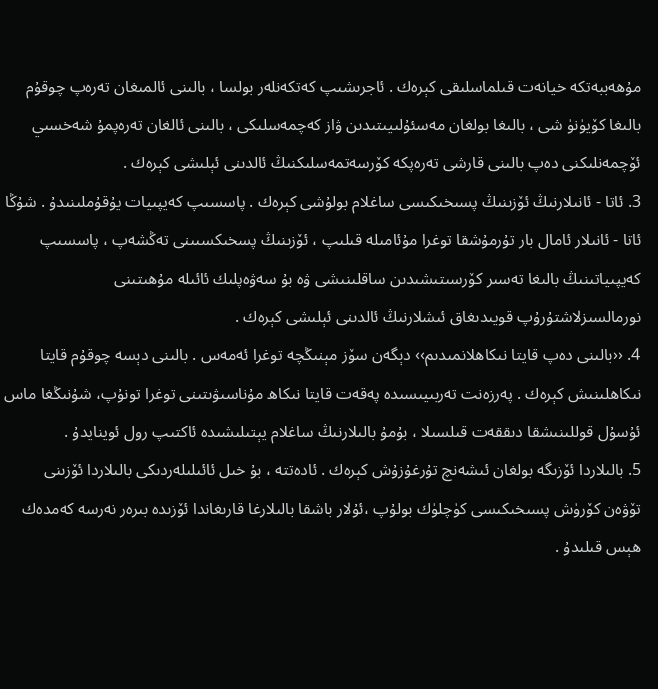مۇھەببەتكە خيانەت قىلماسلىقى كېرەك . ئاجرىشىپ كەتكەنلەر بولسا ، بالىنى ئالمىغان تەرەپ چوقۇم بالىغا كۆيۈنۈ شى ، بالىغا بولغان مەسئۇلىيىتىدىن ۋاز كەچمەسلىكى ، بالىنى ئالغان تەرەپمۇ شەخسىي ئۆچمەنلىكنى دەپ بالىنى قارشى تەرەپكە كۆرسەتمەسلىكنىڭ ئالدىنى ئېلىشى كېرەك .
3. ئاتا - ئانىلارنىڭ ئۆزىنىڭ پسىخىكىسى ساغلام بولۇشى كېرەك . پاسسىپ كەيپىيات يۇقۇملىنىدۇ . شۇڭا ئاتا - ئانىلار ئامال بار تۇرمۇشقا توغرا مۇئامىلە قىلىپ ، ئۆزىنىڭ پسخىكسىىنى تەڭشەپ ، پاسسىپ كەيپىياتىنىڭ بالىغا تەسىر كۆرسىتىشىدىن ساقلىنىشى ۋە بۇ سەۋەپلىك ئائىلە مۇھىتىنى نورمالسىزلاشتۇرۇپ قويىدىغاق ئىشلارنىڭ ئالدىنى ئېلىشى كېرەك .
4. ‹‹بالىنى دەپ قايتا نىكاھلانمىدىم›› دېگەن سۆز مېنىڭچە توغرا ئەمەس . بالىنى دېسە چوقۇم قايتا نىكاھلىنىش كېرەك . پەرزەنت تەربىيىسىدە پەقەت قايتا نىكاھ مۇناسىۋىتىنى توغرا تونۇپ، شۇنىڭغا ماس ئۇسۇل قوللىنىشقا دىققەت قىلسىلا ، بۇمۇ بالىلارنىڭ ساغلام يېتىلىشىدە ئاكتىپ رول ئوينايدۇ .
5. بالىلاردا ئۆزىگە بولغان ئىشەنچ تۇرغۇزۇش كېرەك . ئادەتتە ، بۇ خىل ئائىلىلەردىكى بالىلاردا ئۆزىنى تۆۋەن كۆرۈش پسىخىكىسى كۈچلۈك بولۇپ ،ئۇلار باشقا بالىلارغا قارىغاندا ئۆزىدە بىرەر نەرسە كەمدەك ھېس قىلىدۇ .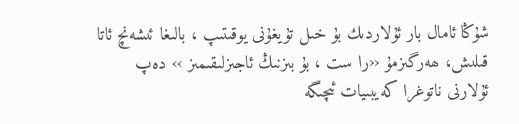شۇڭا ئامال بار ئۇلاردىك بۇ خىل تۇيغۇنى يوقىتىپ ، بالىغا ئىشەنچ ئاتا قىلىش، ھەرگىزمۇ ‹‹را ست ، بۇ بىزنىڭ ئاجىزلىقىمىز ›› دەپ ئۇلارنى ناتوغرا كەيبىيات ئىچىگە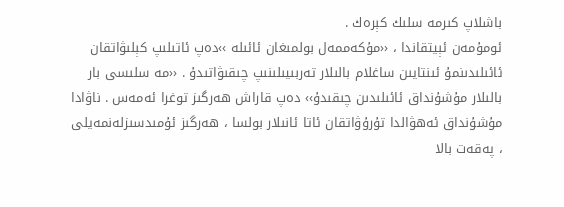باشلاپ كىرمە سلىك كېرەك .
ئومۇمەن ئېيتقاندا ، ‹‹مۇكەممەل بولمىغان ئائىلە ››دەپ ئاتىلىپ كېلىۋاتقان ئائىلىدىنمۇ ئىنتايىن ساغلام بالىلار تەربىيىلىنىپ چىقىۋاتىدۇ . ‹‹مە سلىسى بار بالىلار مۇشۇنداق ئائىلىدىن چىقىدۇ›› دەپ قاراش ھەرگىز توغرا ئەمەس . ناۋادا مۇشۇنداق ئەھۋالدا تۇرۇۋاتقان ئاتا ئانىلار بولسا ، ھەرگىز ئۇمىدسىزلەنمەيلى ، پەقەت بالا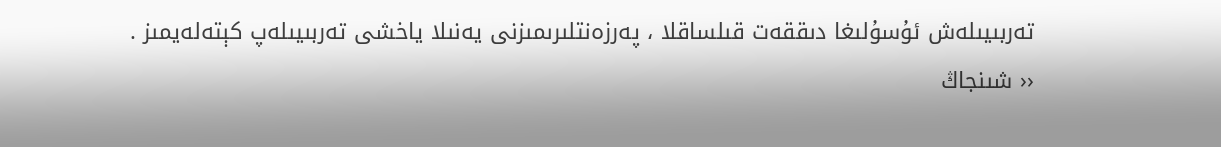تەربىيىلەش ئۇسۇلىغا دىققەت قىلساقلا ، پەرزەنتلىرىمىزنى يەنىلا ياخشى تەربىيىلەپ كېتەلەيمىز .
‹‹ شىنجاڭ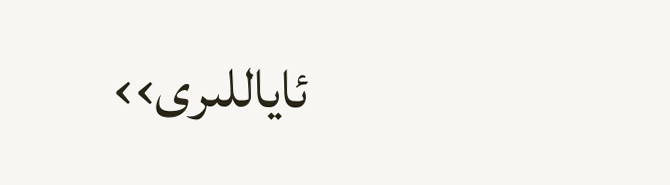ئاياللىرى››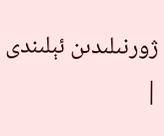ژورنىلىدىن ئېلىندى
|